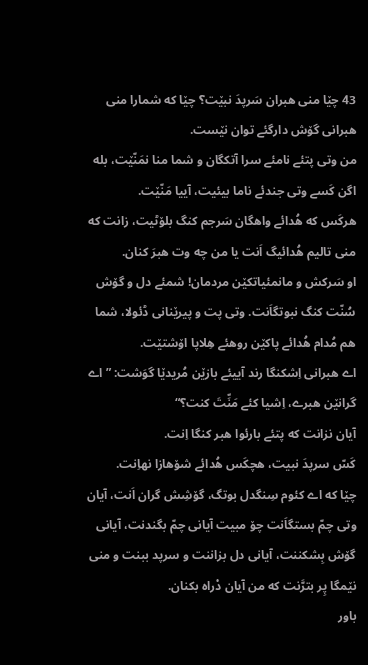43 چێا منی هبران سَرپدَ نبێت؟ چێا که شمارا منی هبرانی گۆش دارگئے توان نێست.
من وتی پتئے نامئے سرا آتکگان و شما منا نمَنّێت، بله اگن کَسے وتی جندئے ناما بیئیت، آییا مَنّێت.
هرکَس که هُدائے واهگان سَرجم کنگ بلۆٹیت، زانت که منی تالیم هُدائیگ اَنت یا من چه وت هبرَ کنان.
او سَرکش و مانمئیاتکێن مردمان! شمئے دل و گۆش سُنّت کنگ نبوتگاَنت. وتی پت و پیرێنانی ڈئولا، شما هم مُدام هُدائے پاکێن روهئے هِلاپا اۆشتێت.
اے هبرانی اِشکنگا رند آییئے بازێن مُریدێا گوَشت: ”اے گرانێن هبرے، اِشیا کئے مَنِّتَ کنت؟“
آیان نزانت که پتئے بارئوا هبر کنگا اِنت.
کَسّ سرپدَ نبیت، هچکَس هُدائے شۆهازا نهاِنت.
چێا که اے کئوم سِنگدل بوتگ، گۆشِش گران اَنت، آیان وتی چمّ بستگاَنت چۆ مبیت آیانی چمّ بگندنت، آیانی گۆش بِشکننت، آیانی دل بزاننت و سرپد ببنت و منی نێمگا پِر بترَّنت که من آیان دْراه بکنان.
باور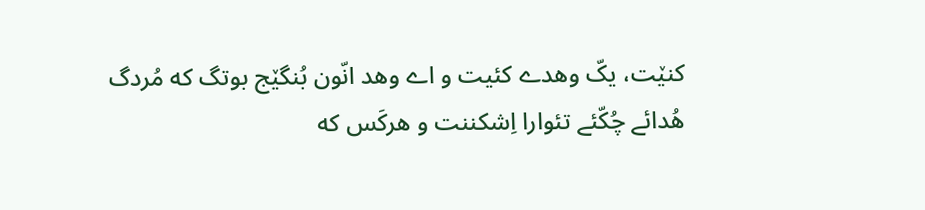کنێت، یکّ وهدے کئیت و اے وهد انّون بُنگێج بوتگ که مُردگ هُدائے چُکّئے تئوارا اِشکننت و هرکَس که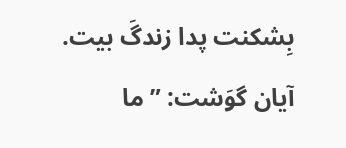بِشکنت پدا زندگَ بیت.
آیان گوَشت: ”ما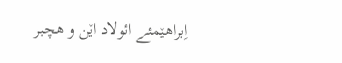اِبراهێمئے ائولاد اێن و هچبر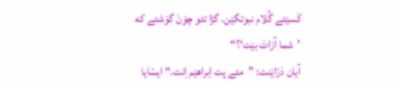کَسێئے گُلام نبوتگێن. گڑا تئو چۆنَ گوَشئے که ’شما آزاتَ بێت‘؟“
آیان دَرّاێنت: ”مئے پت اِبراهێم اِنت.“ ایسّایا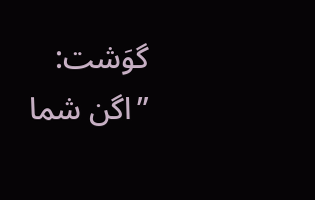گوَشت: ”اگن شما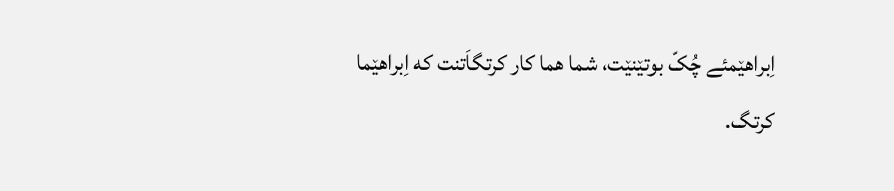اِبراهێمئے چُکّ بوتێنێت، شما هما کار کرتگاَتنت که اِبراهێما کرتگ.